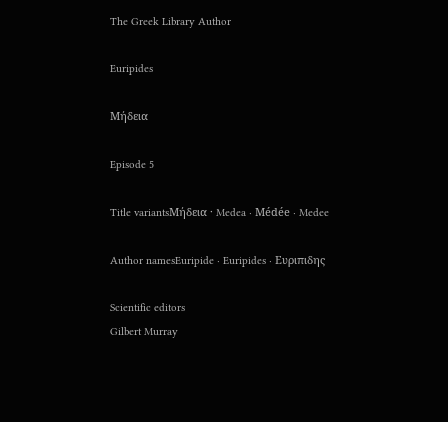The Greek Library Author

Euripides

Μήδεια

Episode 5

Title variantsΜήδεια · Medea · Médée · Medee

Author namesEuripide · Euripides · Ευριπιδης

Scientific editors
Gilbert Murray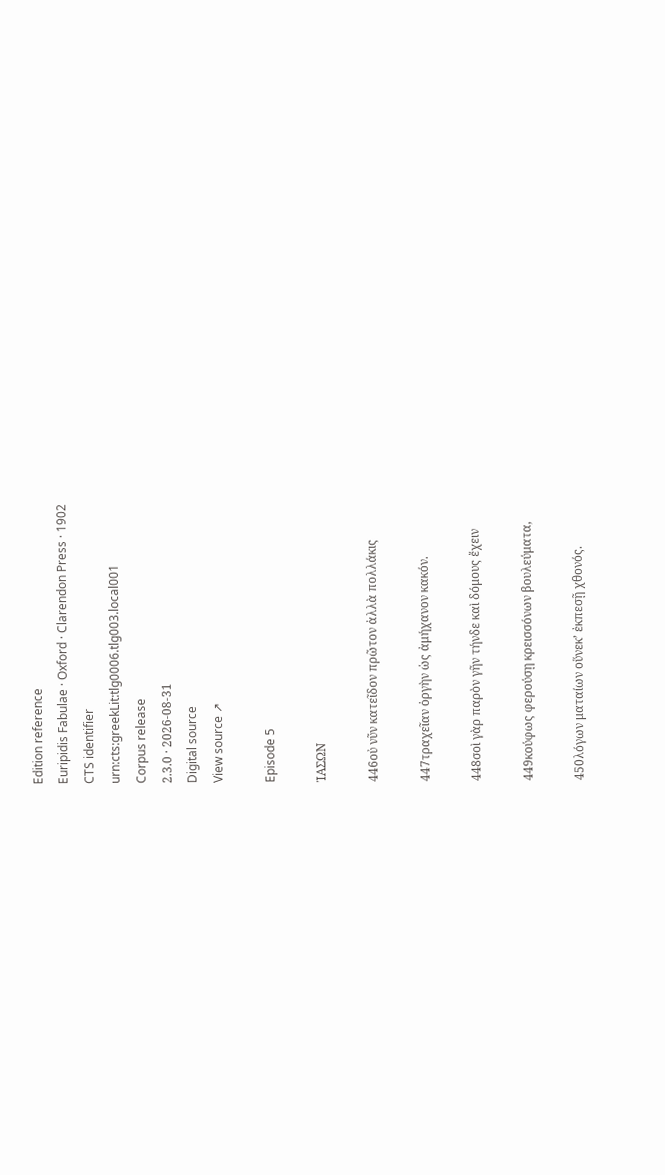Edition reference
Euripidis Fabulae · Oxford · Clarendon Press · 1902
CTS identifier
urn:cts:greekLit:tlg0006.tlg003.local001
Corpus release
2.3.0 · 2026-08-31
Digital source
View source ↗

Episode 5

ἸΑΣΩΝ

446οὐ νῦν κατεῖδον πρῶτον ἀλλὰ πολλάκις

447τραχεῖαν ὀργὴν ὡς ἀμήχανον κακόν.

448σοὶ γὰρ παρὸν γῆν τήνδε καὶ δόμους ἔχειν

449κούφως φερούσῃ κρεισσόνων βουλεύματα,

450λόγων ματαίων οὕνεκ’ ἐκπεσῇ χθονός.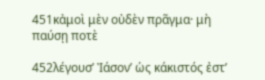451κἀμοὶ μὲν οὐδὲν πρᾶγμα· μὴ παύσῃ ποτὲ

452λέγουσ’ Ἰάσον’ ὡς κάκιστός ἐστ’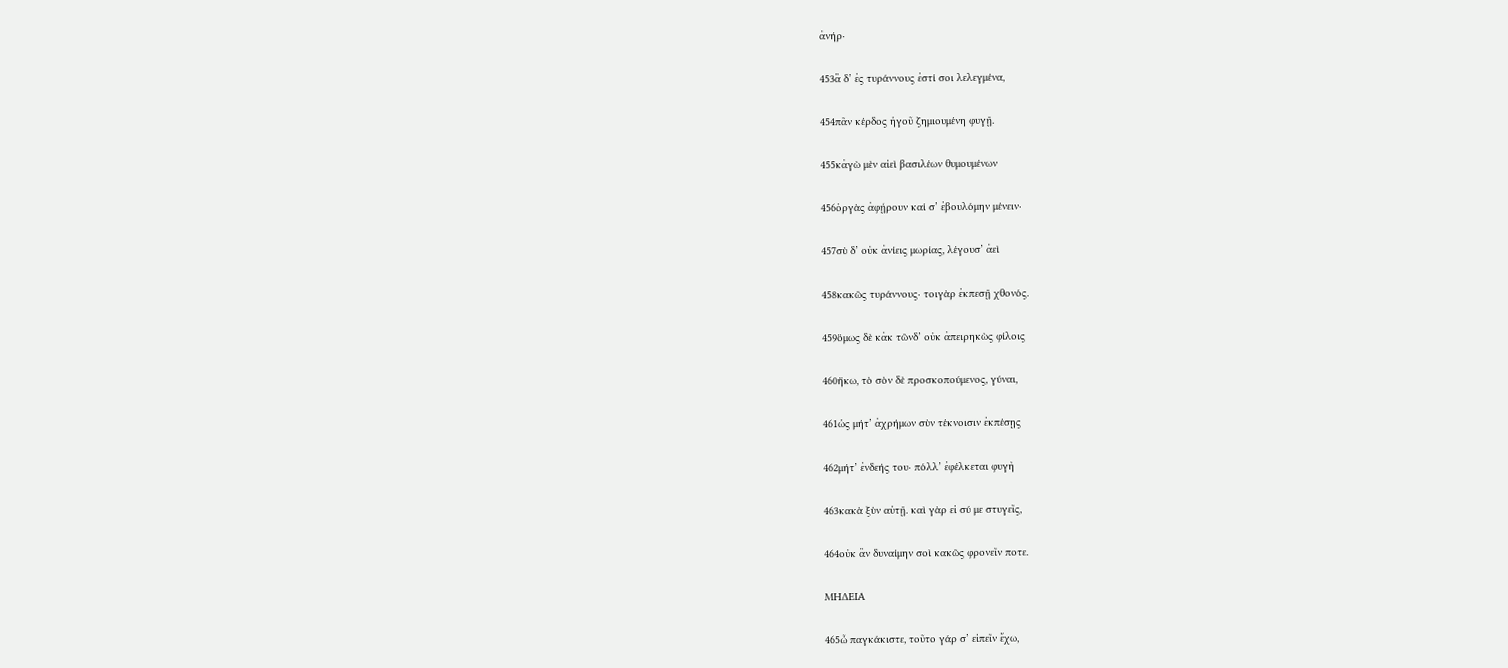ἀνήρ·

453ἃ δ’ ἐς τυράννους ἐστί σοι λελεγμένα,

454πᾶν κέρδος ἡγοῦ ζημιουμένη φυγῇ.

455κἀγὼ μὲν αἰεὶ βασιλέων θυμουμένων

456ὀργὰς ἀφῄρουν καί σ’ ἐβουλόμην μένειν·

457σὺ δ’ οὐκ ἀνίεις μωρίας, λέγουσ’ ἀεὶ

458κακῶς τυράννους· τοιγὰρ ἐκπεσῇ χθονός.

459ὅμως δὲ κἀκ τῶνδ’ οὐκ ἀπειρηκὼς φίλοις

460ἥκω, τὸ σὸν δὲ προσκοπούμενος, γύναι,

461ὡς μήτ’ ἀχρήμων σὺν τέκνοισιν ἐκπέσῃς

462μήτ’ ἐνδεής του· πόλλ’ ἐφέλκεται φυγὴ

463κακὰ ξὺν αὑτῇ. καὶ γὰρ εἰ σύ με στυγεῖς,

464οὐκ ἂν δυναίμην σοὶ κακῶς φρονεῖν ποτε.

ΜΗΔΕΙΑ

465ὦ παγκάκιστε, τοῦτο γάρ σ’ εἰπεῖν ἔχω,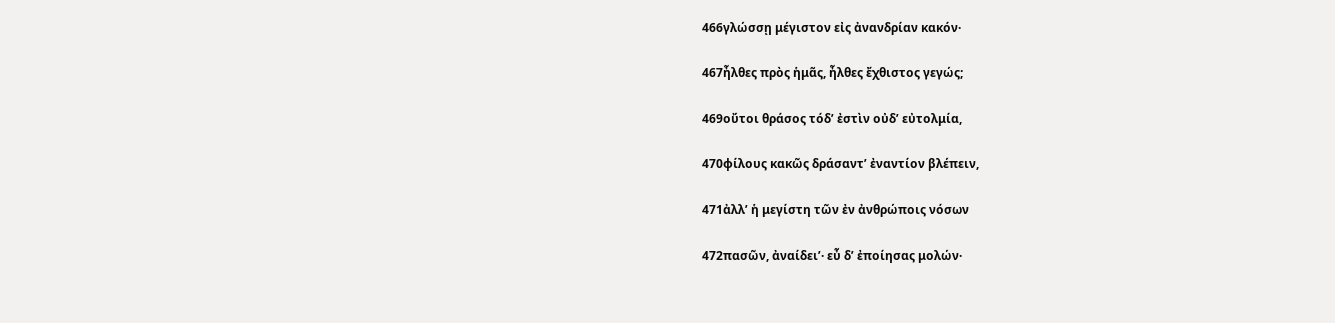466γλώσσῃ μέγιστον εἰς ἀνανδρίαν κακόν·

467ἦλθες πρὸς ἡμᾶς, ἦλθες ἔχθιστος γεγώς;

469οὔτοι θράσος τόδ’ ἐστὶν οὐδ’ εὐτολμία,

470φίλους κακῶς δράσαντ’ ἐναντίον βλέπειν,

471ἀλλ’ ἡ μεγίστη τῶν ἐν ἀνθρώποις νόσων

472πασῶν, ἀναίδει’· εὖ δ’ ἐποίησας μολών·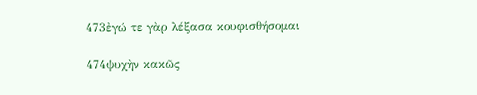473ἐγώ τε γὰρ λέξασα κουφισθήσομαι

474ψυχὴν κακῶς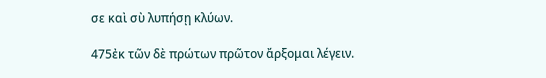σε καὶ σὺ λυπήσῃ κλύων.

475ἐκ τῶν δὲ πρώτων πρῶτον ἄρξομαι λέγειν.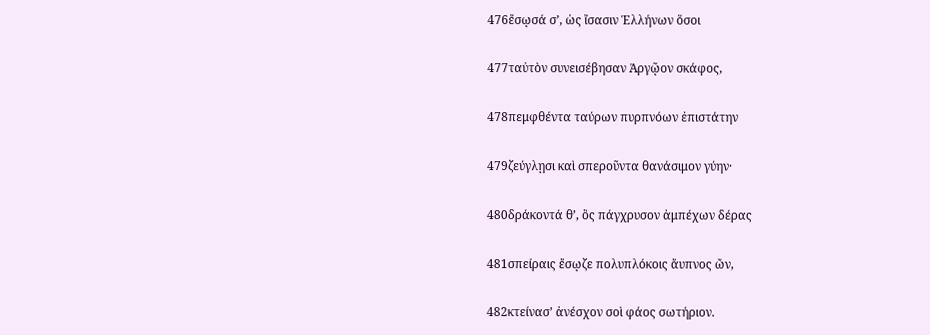476ἔσῳσά σ’, ὡς ἴσασιν Ἑλλήνων ὅσοι

477ταὐτὸν συνεισέβησαν Ἀργῷον σκάφος,

478πεμφθέντα ταύρων πυρπνόων ἐπιστάτην

479ζεύγλῃσι καὶ σπεροῦντα θανάσιμον γύην·

480δράκοντά θ’, ὃς πάγχρυσον ἀμπέχων δέρας

481σπείραις ἔσῳζε πολυπλόκοις ἄυπνος ὤν,

482κτείνασ’ ἀνέσχον σοὶ φάος σωτήριον.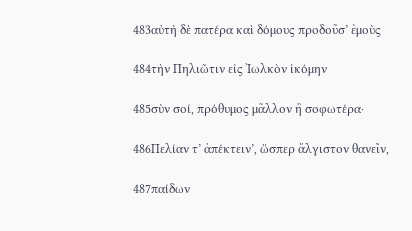483αὐτὴ δὲ πατέρα καὶ δόμους προδοῦσ’ ἐμοὺς

484τὴν Πηλιῶτιν εἰς Ἰωλκὸν ἱκόμην

485σὺν σοί, πρόθυμος μᾶλλον ἢ σοφωτέρα·

486Πελίαν τ’ ἀπέκτειν’, ὥσπερ ἄλγιστον θανεῖν,

487παίδων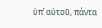ὑπ’ αὐτοῦ, πάντα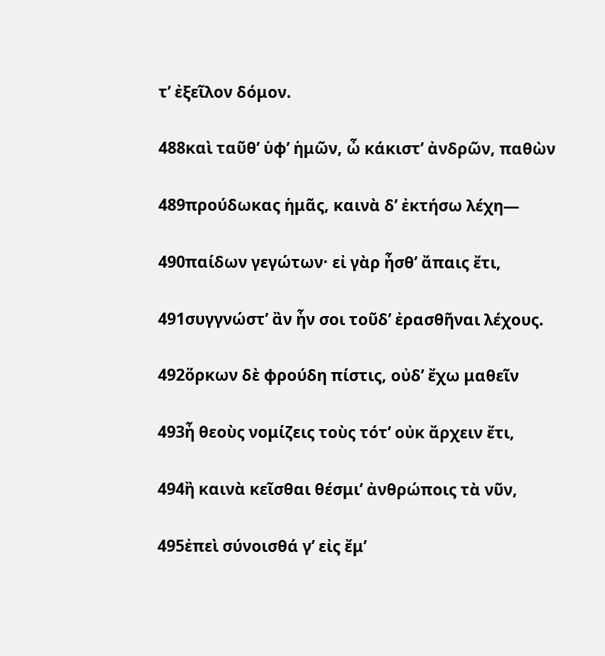τ’ ἐξεῖλον δόμον.

488καὶ ταῦθ’ ὑφ’ ἡμῶν, ὦ κάκιστ’ ἀνδρῶν, παθὼν

489προύδωκας ἡμᾶς, καινὰ δ’ ἐκτήσω λέχη—

490παίδων γεγώτων· εἰ γὰρ ἦσθ’ ἄπαις ἔτι,

491συγγνώστ’ ἂν ἦν σοι τοῦδ’ ἐρασθῆναι λέχους.

492ὅρκων δὲ φρούδη πίστις, οὐδ’ ἔχω μαθεῖν

493ἦ θεοὺς νομίζεις τοὺς τότ’ οὐκ ἄρχειν ἔτι,

494ἢ καινὰ κεῖσθαι θέσμι’ ἀνθρώποις τὰ νῦν,

495ἐπεὶ σύνοισθά γ’ εἰς ἔμ’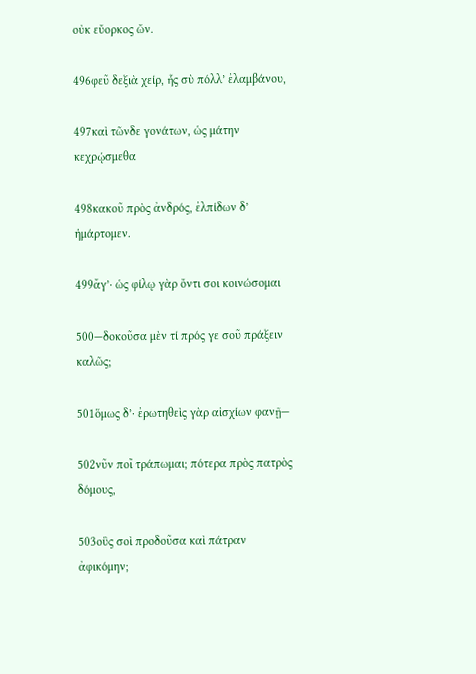οὐκ εὔορκος ὤν.

496φεῦ δεξιὰ χείρ, ἧς σὺ πόλλ’ ἐλαμβάνου,

497καὶ τῶνδε γονάτων, ὡς μάτην κεχρῴσμεθα

498κακοῦ πρὸς ἀνδρός, ἐλπίδων δ’ ἡμάρτομεν.

499ἄγ’· ὡς φίλῳ γὰρ ὄντι σοι κοινώσομαι

500—δοκοῦσα μὲν τί πρός γε σοῦ πράξειν καλῶς;

501ὅμως δ’· ἐρωτηθεὶς γὰρ αἰσχίων φανῇ—

502νῦν ποῖ τράπωμαι; πότερα πρὸς πατρὸς δόμους,

503οὓς σοὶ προδοῦσα καὶ πάτραν ἀφικόμην;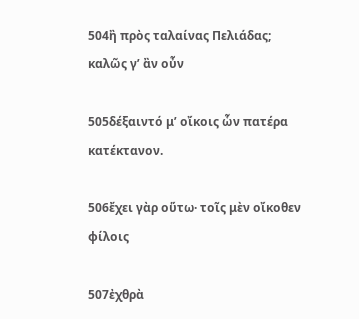504ἢ πρὸς ταλαίνας Πελιάδας; καλῶς γ’ ἂν οὖν

505δέξαιντό μ’ οἴκοις ὧν πατέρα κατέκτανον.

506ἔχει γὰρ οὕτω· τοῖς μὲν οἴκοθεν φίλοις

507ἐχθρὰ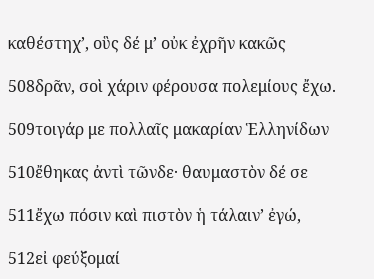καθέστηχ’, οὓς δέ μ’ οὐκ ἐχρῆν κακῶς

508δρᾶν, σοὶ χάριν φέρουσα πολεμίους ἔχω.

509τοιγάρ με πολλαῖς μακαρίαν Ἑλληνίδων

510ἔθηκας ἀντὶ τῶνδε· θαυμαστὸν δέ σε

511ἔχω πόσιν καὶ πιστὸν ἡ τάλαιν’ ἐγώ,

512εἰ φεύξομαί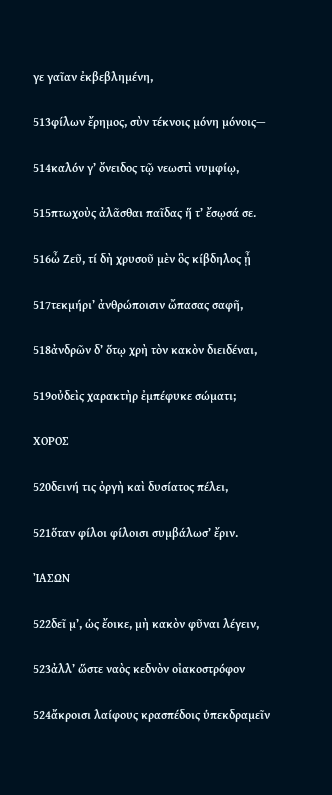γε γαῖαν ἐκβεβλημένη,

513φίλων ἔρημος, σὺν τέκνοις μόνη μόνοις—

514καλόν γ’ ὄνειδος τῷ νεωστὶ νυμφίῳ,

515πτωχοὺς ἀλᾶσθαι παῖδας ἥ τ’ ἔσῳσά σε.

516ὦ Ζεῦ, τί δὴ χρυσοῦ μὲν ὃς κίβδηλος ᾖ

517τεκμήρι’ ἀνθρώποισιν ὤπασας σαφῆ,

518ἀνδρῶν δ’ ὅτῳ χρὴ τὸν κακὸν διειδέναι,

519οὐδεὶς χαρακτὴρ ἐμπέφυκε σώματι;

ΧΟΡΟΣ

520δεινή τις ὀργὴ καὶ δυσίατος πέλει,

521ὅταν φίλοι φίλοισι συμβάλωσ’ ἔριν.

ἸΑΣΩΝ

522δεῖ μ’, ὡς ἔοικε, μὴ κακὸν φῦναι λέγειν,

523ἀλλ’ ὥστε ναὸς κεδνὸν οἰακοστρόφον

524ἄκροισι λαίφους κρασπέδοις ὑπεκδραμεῖν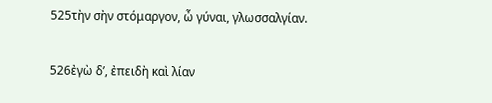525τὴν σὴν στόμαργον, ὦ γύναι, γλωσσαλγίαν.

526ἐγὼ δ’, ἐπειδὴ καὶ λίαν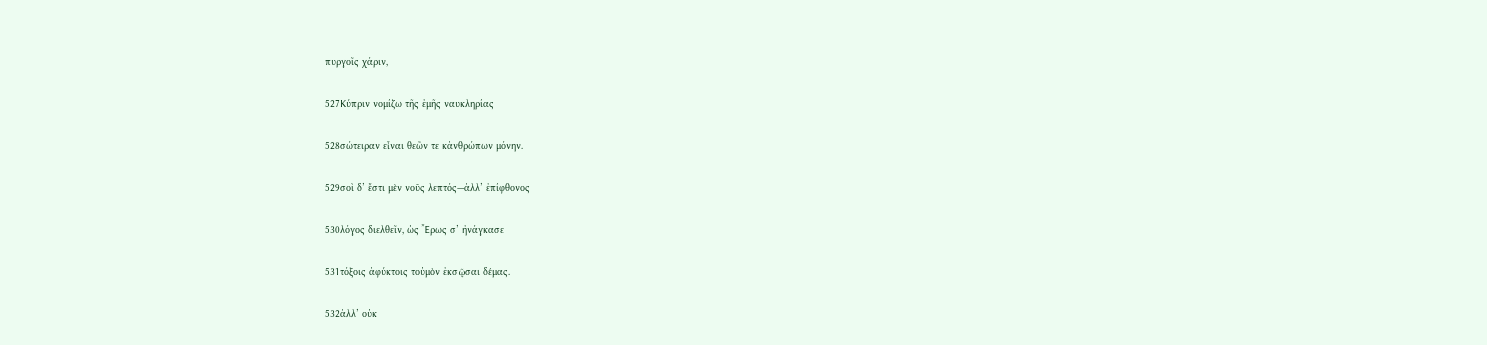πυργοῖς χάριν,

527Κύπριν νομίζω τῆς ἐμῆς ναυκληρίας

528σώτειραν εἶναι θεῶν τε κἀνθρώπων μόνην.

529σοὶ δ’ ἔστι μὲν νοῦς λεπτός—ἀλλ’ ἐπίφθονος

530λόγος διελθεῖν, ὡς Ἔρως σ’ ἠνάγκασε

531τόξοις ἀφύκτοις τοὐμὸν ἐκσῷσαι δέμας.

532ἀλλ’ οὐκ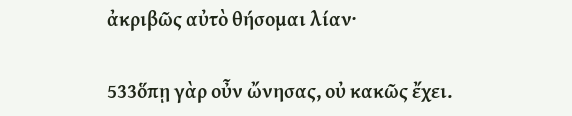ἀκριβῶς αὐτὸ θήσομαι λίαν·

533ὅπῃ γὰρ οὖν ὤνησας, οὐ κακῶς ἔχει.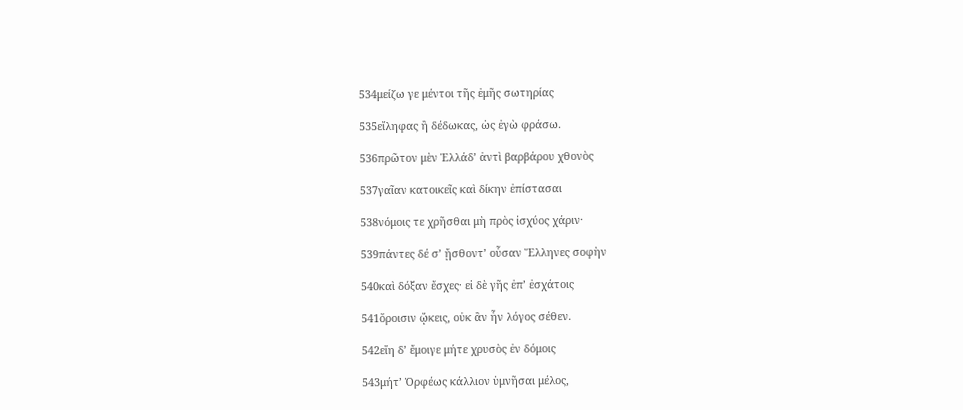534μείζω γε μέντοι τῆς ἐμῆς σωτηρίας

535εἴληφας ἢ δέδωκας, ὡς ἐγὼ φράσω.

536πρῶτον μὲν Ἑλλάδ’ ἀντὶ βαρβάρου χθονὸς

537γαῖαν κατοικεῖς καὶ δίκην ἐπίστασαι

538νόμοις τε χρῆσθαι μὴ πρὸς ἰσχύος χάριν·

539πάντες δέ σ’ ᾔσθοντ’ οὖσαν Ἕλληνες σοφὴν

540καὶ δόξαν ἔσχες· εἰ δὲ γῆς ἐπ’ ἐσχάτοις

541ὅροισιν ᾤκεις, οὐκ ἂν ἦν λόγος σέθεν.

542εἴη δ’ ἔμοιγε μήτε χρυσὸς ἐν δόμοις

543μήτ’ Ὀρφέως κάλλιον ὑμνῆσαι μέλος,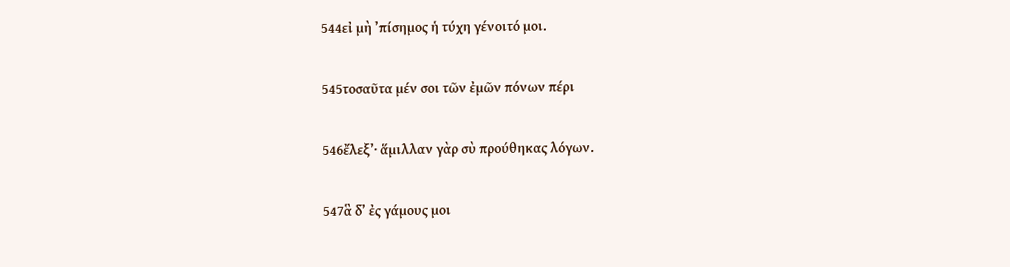544εἰ μὴ ’πίσημος ἡ τύχη γένοιτό μοι.

545τοσαῦτα μέν σοι τῶν ἐμῶν πόνων πέρι

546ἔλεξ’· ἅμιλλαν γὰρ σὺ προύθηκας λόγων.

547ἃ δ’ ἐς γάμους μοι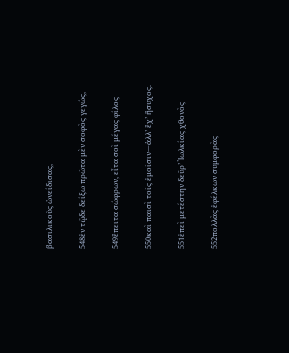βασιλικοὺς ὠνείδισας,

548ἐν τῷδε δείξω πρῶτα μὲν σοφὸς γεγώς,

549ἔπειτα σώφρων, εἶτα σοὶ μέγας φίλος

550καὶ παισὶ τοῖς ἐμοῖσιν—ἀλλ’ ἔχ’ ἥσυχος.

551ἐπεὶ μετέστην δεῦρ’ Ἰωλκίας χθονὸς

552πολλὰς ἐφέλκων συμφορὰς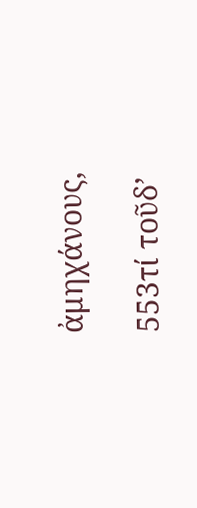ἀμηχάνους,

553τί τοῦδ’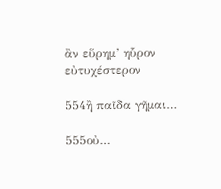ἂν εὕρημ’ ηὗρον εὐτυχέστερον

554ἢ παῖδα γῆμαι…

555οὐ…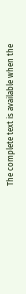The complete text is available when the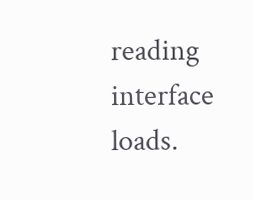reading interface loads.